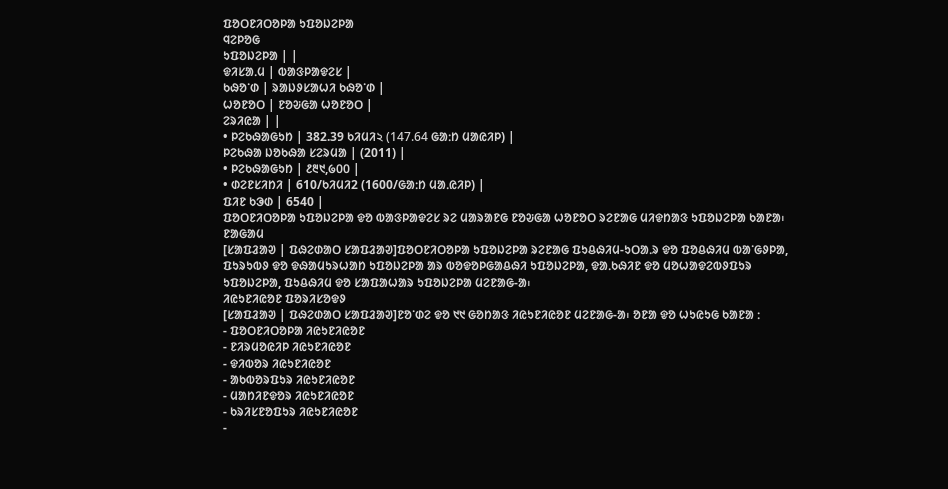ᱯᱚᱛᱱᱤᱛᱚᱞᱟ ᱩᱯᱚᱡᱮᱞᱟ
ᱧᱮᱞᱚᱜ
ᱩᱯᱚᱡᱮᱞᱟ | |
ᱫᱤᱥᱟᱹᱢ | ᱵᱟᱝᱞᱟᱫᱮᱥ |
ᱠᱷᱚᱸᱰ | ᱨᱟᱡᱽᱥᱟᱦᱤ ᱠᱷᱚᱸᱰ |
ᱦᱚᱱᱚᱛ | ᱱᱚᱶᱜᱟ ᱦᱚᱱᱚᱛ |
ᱮᱨᱤᱭᱟ | |
• ᱞᱮᱠᱷᱟᱜᱩᱴ | 382.39 ᱠᱤᱢᱤ২ (147.64 ᱜᱟᱺᱴ ᱢᱟᱭᱤᱞ) |
ᱞᱮᱠᱷᱟ ᱡᱚᱠᱷᱟ ᱥᱮᱨᱢᱟ | (2011) |
• ᱞᱮᱠᱷᱟᱜᱩᱴ | ᱒᱓᱑,᱙᱐᱐ |
• ᱰᱮᱱᱥᱤᱴᱤ | 610/ᱠᱤᱢᱤ2 (1600/ᱜᱟᱺᱴ ᱢᱟᱹᱭᱤᱞ) |
ᱯᱤᱱ ᱠᱳᱰ | 6540 |
ᱯᱚᱛᱱᱤᱛᱚᱞᱟ ᱩᱯᱚᱡᱮᱞᱟ ᱫᱚ ᱵᱟᱝᱞᱟᱫᱮᱥ ᱨᱮ ᱢᱟᱨᱟᱱᱜ ᱱᱚᱶᱜᱟ ᱦᱚᱱᱚᱛ ᱨᱮᱱᱟᱜ ᱢᱤᱫᱴᱟᱝ ᱩᱯᱚᱡᱮᱞᱟ ᱠᱟᱱᱟ᱾
ᱱᱟᱜᱟᱢ
[ᱥᱟᱯᱲᱟᱣ | ᱯᱷᱮᱰᱟᱛ ᱥᱟᱯᱲᱟᱣ]ᱯᱚᱛᱱᱤᱛᱚᱞᱟ ᱩᱯᱚᱡᱮᱞᱟ ᱨᱮᱱᱟᱜ ᱯᱩᱪᱷᱤᱢ-ᱩᱛᱟᱹᱨ ᱫᱚ ᱯᱚᱪᱷᱤᱢ ᱵᱟᱸᱜᱽᱞᱟ, ᱯᱩᱨᱩᱵᱽ ᱫᱚ ᱫᱷᱟᱢᱩᱨᱦᱟᱴ ᱩᱯᱚᱡᱮᱞᱟ ᱟᱨ ᱵᱚᱫᱚᱞᱜᱟᱪᱷᱤ ᱩᱯᱚᱡᱮᱞᱟ, ᱫᱟᱹᱠᱷᱤᱱ ᱫᱚ ᱢᱚᱦᱟᱫᱮᱵᱽᱯᱩᱨ ᱩᱯᱚᱡᱮᱞᱟ, ᱯᱩᱪᱷᱤᱢ ᱫᱚ ᱥᱟᱯᱟᱦᱟᱨ ᱩᱯᱚᱡᱮᱞᱟ ᱢᱮᱱᱟᱜ-ᱟ᱾
ᱤᱭᱩᱱᱤᱭᱚᱱ ᱯᱚᱨᱤᱥᱚᱫᱽ
[ᱥᱟᱯᱲᱟᱣ | ᱯᱷᱮᱰᱟᱛ ᱥᱟᱯᱲᱟᱣ]ᱱᱚᱸᱰᱮ ᱫᱚ ᱑᱑ ᱜᱚᱴᱟᱝ ᱤᱭᱩᱱᱤᱭᱚᱱ ᱢᱮᱱᱟᱜ-ᱟ᱾ ᱚᱱᱟ ᱫᱚ ᱦᱩᱭᱩᱜ ᱠᱟᱱᱟ ᱺ
- ᱯᱚᱛᱱᱤᱛᱚᱞᱟ ᱤᱭᱩᱱᱤᱭᱚᱱ
- ᱱᱤᱨᱢᱚᱭᱤᱞ ᱤᱭᱩᱱᱤᱭᱚᱱ
- ᱫᱤᱵᱚᱨ ᱤᱭᱩᱱᱤᱭᱚᱱ
- ᱟᱠᱵᱚᱨᱯᱩᱨ ᱤᱭᱩᱱᱤᱭᱚᱱ
- ᱢᱟᱴᱤᱱᱫᱚᱨ ᱤᱭᱩᱱᱤᱭᱚᱱ
- ᱠᱨᱤᱥᱱᱚᱯᱩᱨ ᱤᱭᱩᱱᱤᱭᱚᱱ
-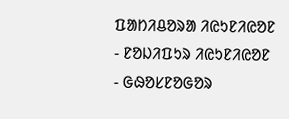ᱯᱟᱴᱤᱪᱚᱨᱟ ᱤᱭᱩᱱᱤᱭᱚᱱ
- ᱱᱚᱡᱤᱯᱩᱨ ᱤᱭᱩᱱᱤᱭᱚᱱ
- ᱜᱷᱚᱥᱱᱚᱜᱚᱨ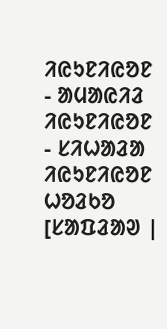ᱤᱭᱩᱱᱤᱭᱚᱱ
- ᱟᱢᱟᱭᱤᱲ ᱤᱭᱩᱱᱤᱭᱚᱱ
- ᱥᱤᱦᱟᱲᱟ ᱤᱭᱩᱱᱤᱭᱚᱱ
ᱦᱚᱲᱠᱚ
[ᱥᱟᱯᱲᱟᱣ |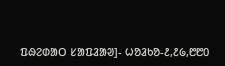ᱯᱷᱮᱰᱟᱛ ᱥᱟᱯᱲᱟᱣ]- ᱦᱚᱲᱠᱚ-᱒,᱒᱙,᱘᱘᱐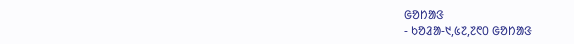ᱜᱚᱴᱟᱝ
- ᱠᱚᱲᱟ-᱑,᱕᱗,᱗᱖᱐ ᱜᱚᱴᱟᱝ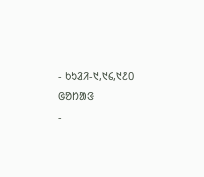- ᱠᱩᱲᱤ-᱑,᱑᱔,᱑᱒᱐ ᱜᱚᱴᱟᱝ
-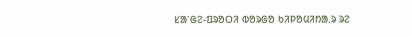ᱥᱟᱸᱜᱮ-ᱯᱨᱚᱛᱤ ᱵᱚᱨᱜᱚ ᱠᱤᱞᱚᱢᱤᱴᱟᱹᱨ ᱨᱮ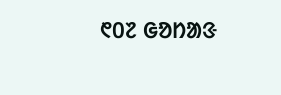᱖᱐᱗ ᱜᱚᱴᱟᱝ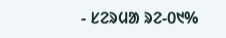- ᱥᱮᱨᱢᱟ ᱨᱮ-᱐᱑%